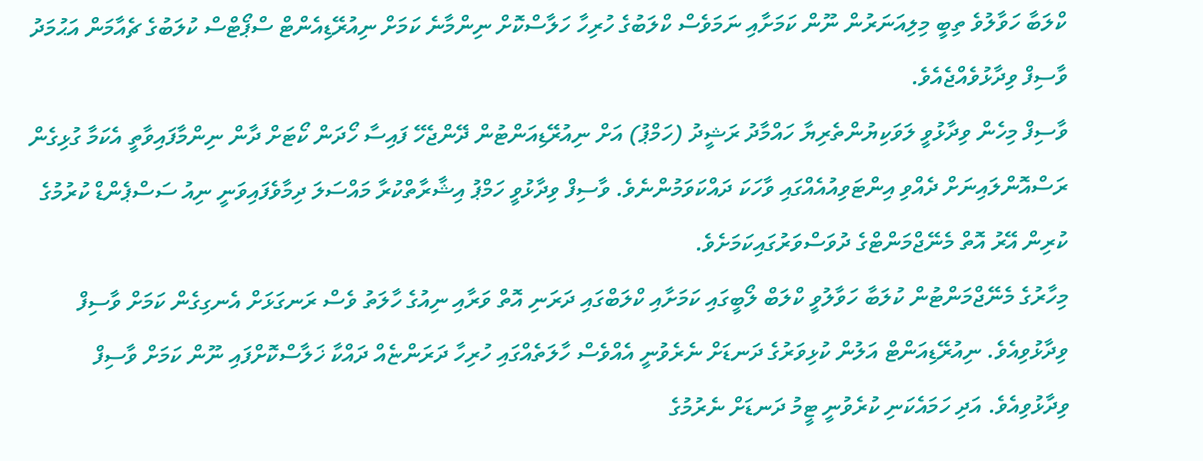ކްލަބާ ހަވާލުވެ ތިބީ މިލިއަނަރުން ނޫން ކަމަށާއި ނަމަވެސް ކްލަބުގެ ހުރިހާ ހަލާސްކޮށް ނިންމާނެ ކަމަށް ނިއުރޭޑިއެންޓް ސްޕޯޓްސް ކުލަބުގެ ޗެއާމަން އަޙުމަދު ވާސިފް ވިދާޅުވެއްޖެއެވެ.
ވާސިފް މިހެން ވިދާޅުވީ ލަވަކިޔުންތެރިޔާ ހައްމާދު ރަޝީދު (ހަމްޕު) އަށް ނިއުރޭޑިއަންޓުން ދޭންޖެހޭ ފައިސާ ހޯދަން ކޯޓަށް ދާން ނިންމާފައިވާތީ އެކަމާ ގުޅިގެން ރަސްއޮންލައިނަށް ދެއްވި އިންޓަވިއުއެއްގައި ވާހަކަ ދައްކަވަމުންނެވެ. ވާސިފް ވިދާޅުވީ ހަމްޕު އިޝާރާތްކުރާ މައްސަލަ ދިމާވެފައިވަނީ ނިއު ސަސްޕެންޑް ކުރުމުގެ ކުރިން އޭރު އޮތް މެނޭޖްމަންޓްގެ ދުވަސްވަރުގައިކަމަށެވެ.
މިހާރުގެ މެނޭޖްމަންޓުން ކުލަބާ ހަވާލުވީ ކްލަބް ލޯބީގައި ކަމަށާއި ކްލަބްގައި ދަރަނި އޮތް ވަރާއި ނިއުގެ ހާލަތު ވެސް ރަނގަޅަށް އެނގިގެން ކަމަށް ވާސިފް ވިދާޅުވިއެވެ. ނިއުރޭޑިއަންޓް އަލުން ކުޅިވަރުގެ ދަނޑަށް ނެރެވުނީ އެއްވެސް ހާލަތެއްގައި ހުރިހާ ދަރަންޏެއް ދައްކާ ޚަލާސްކޮށްފައި ނޫން ކަމަށް ވާސިފް ވިދާޅުވިއެވެ. އަދި ހަމައެކަނި ކުރެވުނީ ޓީމު ދަނޑަށް ނެރުމުގެ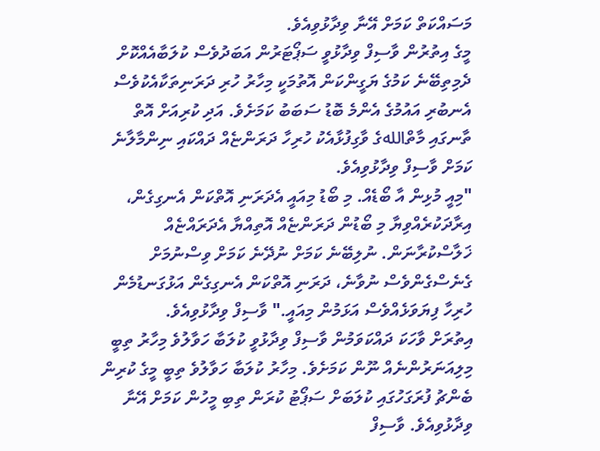މަސައްކަތް ކަމަށް އޭނާ ވިދާޅުވިއެވެ.
މީގެ އިތުރުން ވާސިފް ވިދާޅުވީ ސަޕޯޓަރުން އަބަދުވެސް ކުލަބާއެއްކޮށް ދެމިތިބޭނެ ކަމުގެ ޔަގީންކަން އޮތުމަކީ މިހާރު ހުރި ދަރަނިތަކާއެކުވެސް އެނބުރި އައުމުގެ އެންމެ ބޮޑު ސަބަބު ކަމަށެވެ. އަދި ކުރިއަށް އޮތް ތާނގައި މާތްاللهގެ ވާގިފުޅާއެކު ހުރިހާ ދަރަންޏެއް ދައްކައި ނިންމާލާނެ ކަމަށް ވާސިފް ވިދާޅުވިއެވެ.
"މިއީ މުޅިން އާ ބޯޑެއް. މި ބޯޑު މިއައީ އެދަރަނި އޮތްކަން އެނގިގެން، އިރާދަކުރެއްވިޔާ މި ބޯޑުން ދަރަންޏެއް އޮތިއްޔާ އެދަރައްޏެއް ޚަލާސްކުރާނަން. ނުލިބޭނެ ކަމަށް ނުދޭނެ ކަމަށް ވިސްނުމަށް ގެނެސްގެންވެސް ނުވާނެ، ދަރަނި އޮތްކަން އެނގިގެން އަޅުގަނޑުމެން ހުރިހާ ފިޔަވަޅެއްވެސް އަޅަމުން މިއައީ." ވާސިފް ވިދާޅުވިއެވެ.
އިތުރަށް ވާހަކަ ދައްކަވަމުން ވާސިފް ވިދާޅުވީ ކުލަބާ ހަވާލުވެ މިހާރު ތިބީ މިލިއަނަރުންނެއް ނޫން ކަމަށެވެ. މިހާރު ކުލަބާ ހަވާލުވެ ތިބީ މީގެ ކުރިން ބެންޗު ފުރަގަހުގައި ކުލަބަށް ސަޕޯޓު ކުރަން ތިބި މީހުން ކަމަށް އޭނާ ވިދާޅުވިއެވެ. ވާސިފް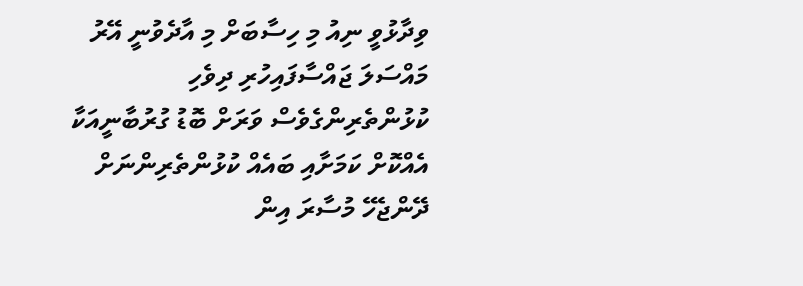ވިދާޅުވީ ނިއު މި ހިސާބަށް މި އާދެވުނީ އޭރު މައްސަލަ ޖައްސާފައިހުރި ދިވެހި ކުޅުންތެރިންގެވެސް ވަރަށް ބޮޑު ގުރުބާނީއަކާ އެއްކޮށް ކަމަށާއި ބައެއް ކުޅުންތެރިންނަށް ދޭންޖެހޭ މުސާރަ އިން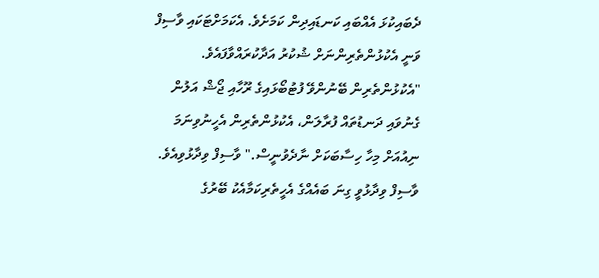ދެބައިކުޅަ އެއްބައި ކަނޑައިދިން ކަމަށެވެ. އެކަމަށްޓަކައި ވާސިފް ވަނީ އެކުޅުންތެރިންނަށް ޝުކުރު އަދާކުރައްވާފައެވެ.
"އެކުޅުންތެރިން ބޭނުންވޭ ފުޓުބޯޅައިގެ ރޫހާއި ޖޯޝް އަލުން ގެނުވައި ދަނޑުތައް ފުރާލަން، އެކުޅުންތެރިން އެހީނުވިނަމަ ނިއުއަށް މިހާ ހިސާބަކަށް ނާދެވުނީސް." ވާސިފް ވިދާޅުވިއެވެ.
ވާސިފް ވިދާޅުވީ ގިނަ ބައެއްގެ އެހީތެރިކަމާއެކު ބޭރުގެ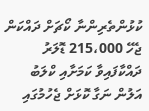ކުޅުންތެރިންނާ ކޯޗަށް ދައްކަން ޖެހޭ 215،000 ޑޮލަރު ދައްކާފައިވާ ކަމަށާއި ކްލަބު އަލުން ނަގާ ކޮޅަށް ޖެހުމުގައި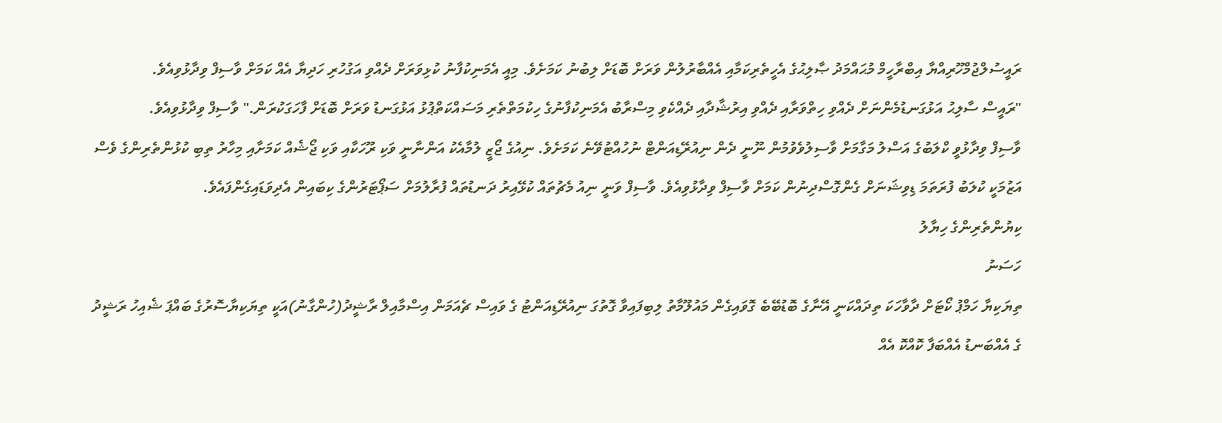ރައީސުލްޖުމްހޫރިއްޔާ އިބްރާހީމް މުޙައްމަދު ޞާލިޙުގެ އެހީތެރިކަމާއި އެއްބާރުލުން ވަރަށް ބޮޑަށް ލިބުނު ކަމަށެވެ. މިއީ އެމަނިކުފާނު ކުޅިވަރަށް ދެއްވި އަގުހުރި ހަދިޔާ އެއް ކަމަށް ވާސިފް ވިދާޅުވިއެވެ.
"ރައީސް ސާލިޙު އަޅުގަނޑުމެންނަށް ދެއްވި ހިތްވަރާއި ދެއްވި އިރުޝާދާއި ދެއްކެވި މިސްރާބު އެމަނިކުފާނުގެ ހިކުމަތްތެރި މަސައްކަތްޕުޅު އަޅުގަނޑު ވަރަށް ބޮޑަށް ފާހަގަކުރަން." ވާސިފް ވިދާޅުވިއެވެ.
ވާސިފް ވިދާޅުވީ ކްލަބުގެ އަސްލު މަގާމަށް ވާސިލުވެވުމުން ނޫނީ ދެން ނިއުރޭޑިއަންޓް ނުހުއްޓުވޭނެ ކަމަށެވެ. ނިއުގެ ޖޯޒީ ލުމާއެކު އަންނާނީ ވަކި ރޫހަކާއި ވަކި ޖޯޝެއް ކަމަށާއި މިހާރު ތިބި ކުޅުންތެރިންގެ ވެސް އަޒުމަކީ ކުލަބު ފުރަތަމަ ޑިވިޝަނަށް ގެންގޮސްދިނުން ކަމަށް ވާސިފް ވިދާޅުވިއެވެ. ވާސިފް ވަނީ ނިއު މެޗުތައް ކުޅޭއިރު ދަނޑުތައް ފުރާލުމަށް ސަޕޯޓަރުންގެ ކިބައިން އެދިވަޑައިގެންފައެވެ.
ކިޔުންތެރިންގެ ހިޔާލު
ހަސަނު
ތިޔަކިޔާ ހަމްޕު ކޯޓަށް ދާވާހަކަ ތިދައްކަނީ އޭނާގެ ބޮޑުބޭބެ ގޮވައިގެން މައުލޫމާތު ލިބިފައިވާ ގޮތުގަ ނިއުރޭޑިއަންޓު ގެ ވައިސް ޗެއަމަން އިސްމާއިލް ރާޝީދު(ހުންގާނު)އަކީ ތިޔަކިޔާސޮރުގެ ބައްޕަ ޝެއިހު ރަޝީދު ގެ އެއްބަނޑު އެއްބަފާ ކޮއްކޮ އެއް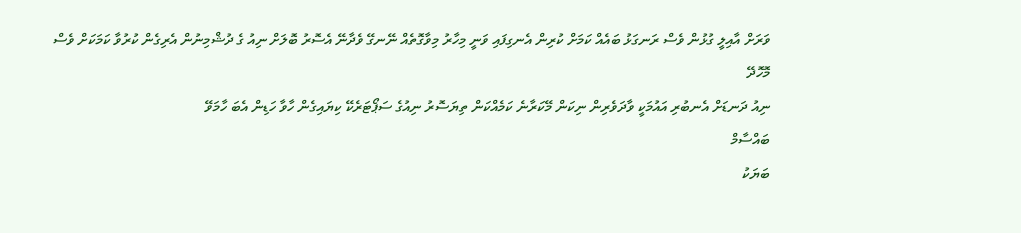ވަރަށް އާއިލީ ގުޅުން ވެސް ރަނގަޅު ބައެއް ކަމަށް ކުރިން އެނގިފައި ވަނީ މިހާރު މިވާގޮތެއް ނޭނގޭ ވެދާނޭ އެސޮރު ބޮލަށް ނިއު ގެ ދުޝްމިނުން އެރިގެން ކުރުވާ ކަމަކަށް ވެސް
މޮހޮދޭ
ނިއު ދަނޑަށް އެނބުރި އައުމަކީ ވާދަވެރިން ނިކަން މޭކަރާނެ ކަމެއްކަން ތިޔަސޮރު ނިއުގެ ސަޕޯޓަރެކޭ ކިޔައިގެން ހާވާ ހަޑިން އެބަ ހާމަވޭ
ބައްސާމް
ބަޔަކު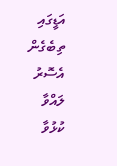އަޑީގައި ތިބެގެން އެސޮރު ލައްވާ ކުޅުވާ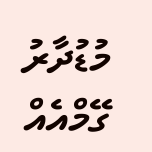މުޑުދާރު ގޭމްއެއް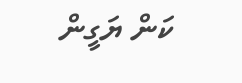ކަން ޔަގީން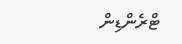ޓްރެންޑިން